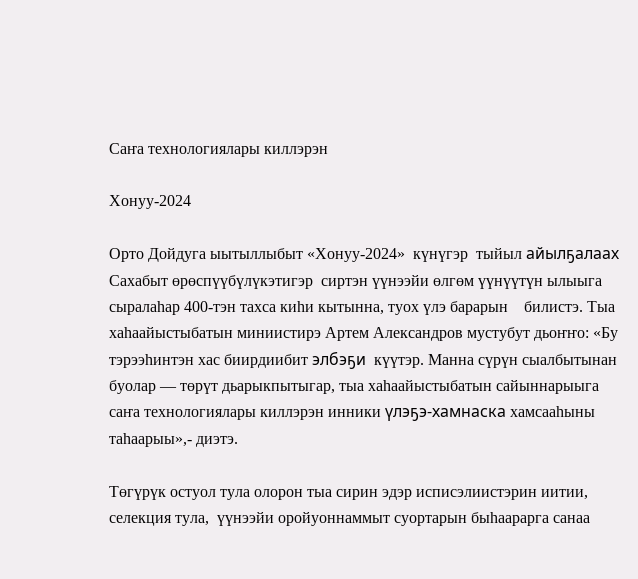Саҥа технологиялары киллэрэн

Хонуу-2024

Орто Дойдуга ыытыллыбыт «Хонуу-2024»  күнүгэр  тыйыл айылҕалаах Сахабыт өрөспүүбүлүкэтигэр  сиртэн үүнээйи өлгөм үүнүүтүн ылыыга  сыралаһар 400-тэн тахса киһи кытынна, туох үлэ барарын    билистэ. Тыа хаһаайыстыбатын миниистирэ Артем Александров мустубут дьоҥҥо: «Бу тэрээһинтэн хас биирдиибит элбэҕи  күүтэр. Манна сүрүн сыалбытынан буолар — төрүт дьарыкпытыгар, тыа хаһаайыстыбатын сайыннарыыга саҥа технологиялары киллэрэн инники үлэҕэ-хамнаска хамсааһыны таһаарыы»,- диэтэ.

Төгүрүк остуол тула олорон тыа сирин эдэр исписэлиистэрин иитии, селекция тула,  үүнээйи оройуоннаммыт суортарын быһаарарга санаа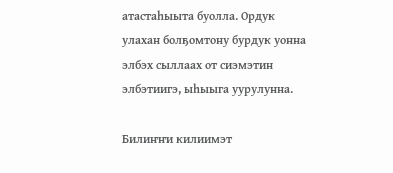атастаһыыта буолла. Ордук улахан болҕомтону бурдук уонна элбэх сыллаах от сиэмэтин элбэтиигэ, ыһыыга уурулунна.

Билиҥҥи килиимэт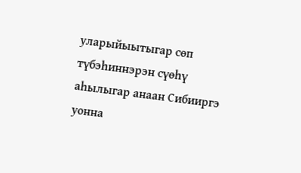уларыйыытыгар сөп түбэһиннэрэн сүөһү аһылыгар анаан Сибииргэ уонна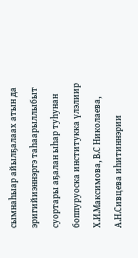сымнаһыар айылҕалаах атын да эригийиэннэргэ таһаарыллыбыт суортары аҕалан ыһар туһунан боппуруоска институкка үлэлиир Х.И.Максимова, В.С Николаева, А.Н.Сивцева иһитиннэрии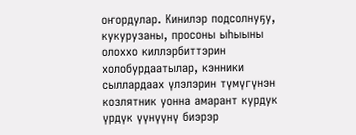оҥордулар. Кинилэр подсолнуҕу, кукурузаны, просоны ыһыыны олоххо киллэрбиттэрин холобурдаатылар, кэнники сыллардаах үлэлэрин түмүгүнэн козлятник уонна амарант курдук үрдүк үүнүүнү биэрэр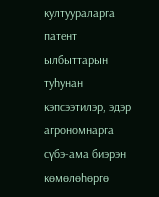култуураларга патент ылбыттарын туһунан кэпсээтилэр, эдэр  агрономнарга сүбэ-ама биэрэн көмөлөһөргө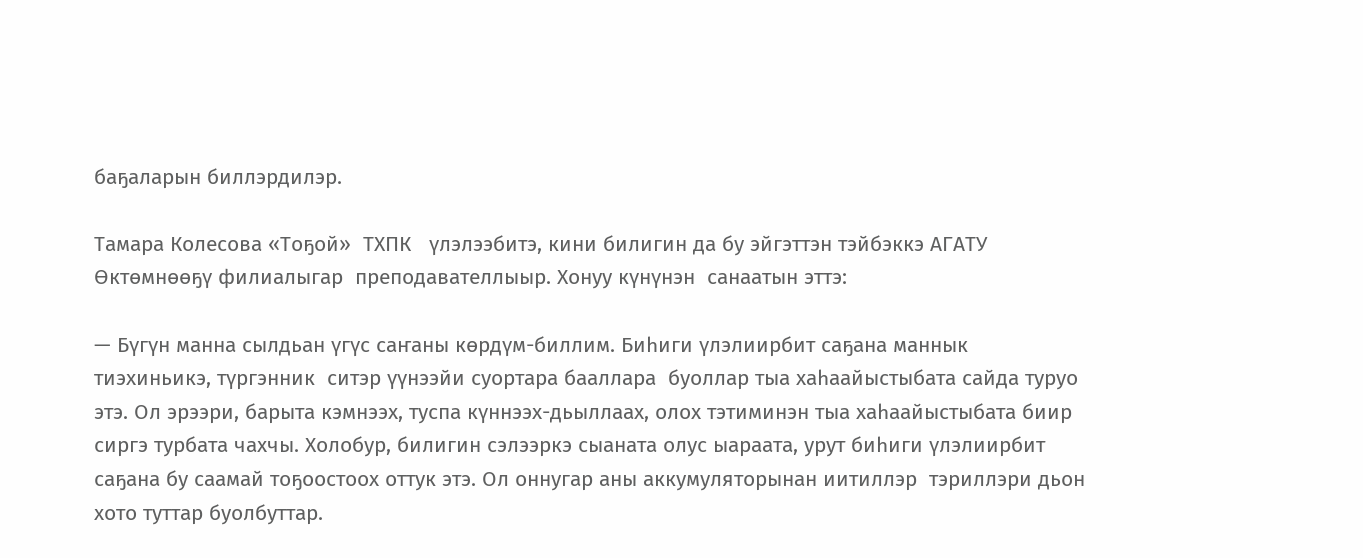баҕаларын биллэрдилэр.

Тамара Колесова «Тоҕой»  ТХПК   үлэлээбитэ, кини билигин да бу эйгэттэн тэйбэккэ АГАТУ Өктөмнөөҕү филиалыгар  преподавателлыыр. Хонуу күнүнэн  санаатын эттэ:

— Бүгүн манна сылдьан үгүс саҥаны көрдүм-биллим. Биһиги үлэлиирбит саҕана маннык тиэхиньикэ, түргэнник  ситэр үүнээйи суортара бааллара  буоллар тыа хаһаайыстыбата сайда туруо этэ. Ол эрээри, барыта кэмнээх, туспа күннээх-дьыллаах, олох тэтиминэн тыа хаһаайыстыбата биир сиргэ турбата чахчы. Холобур, билигин сэлээркэ сыаната олус ыараата, урут биһиги үлэлиирбит саҕана бу саамай тоҕоостоох оттук этэ. Ол оннугар аны аккумуляторынан иитиллэр  тэриллэри дьон хото туттар буолбуттар.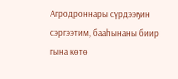Агродроннары сүрдээҕин сэргээтим, бааһынаны биир гына көтө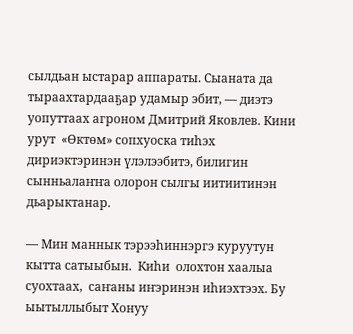сылдьан ыстарар аппараты. Сыаната да тыраахтардааҕар удамыр эбит, — диэтэ уопуттаах агроном Дмитрий Яковлев. Кини урут  «Өктөм» сопхуоска тиһэх дириэктэринэн үлэлээбитэ, билигин сынньалаҥҥа олорон сылгы иитиитинэн дьарыктанар.

— Мин маннык тэрээһиннэргэ куруутун кытта сатыыбын.  Киһи  олохтон хаалыа суохтаах,  саҥаны иҥэринэн иһиэхтээх. Бу ыытыллыбыт Хонуу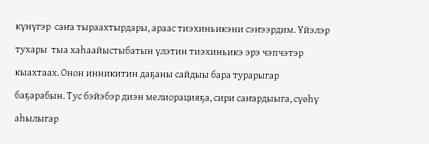күнүгэр  саҥа тыраахтырдары, араас тиэхиньикэни сэҥээрдим. Үйэлэр тухары  тыа хаһаайыстыбатын үлэтин тиэхиньикэ эрэ чэпчэтэр кыахтаах. Онон инникитин даҕаны сайдыы бара турарыгар баҕарабын. Тус бэйэбэр диэн мелиорацияҕа, сири саҥардыыга, сүөһү аһылыгар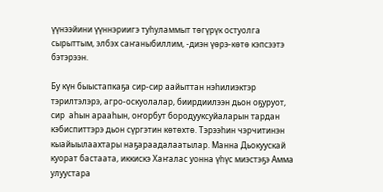үүнээйини үүннэриигэ туһуламмыт төгүрүк остуолга сырыттым, элбэх саҥаныбиллим, -диэн үөрэ-көтө кэпсээтэ бэтэрээн.

Бу күн быыстапкаҕа сир-сир аайыттан нэһилиэктэр тэрилтэлэрэ, агро-оскуолалар, биирдиилээн дьон оҕуруот, сир  аһын арааһын, оҥорбут бородууксуйаларын тардан кэбиспиттэрэ дьон сүргэтин көтөхтө. Тэрээһин чэрчитинэн кыайыылаахтары наҕараадалаатылар. Манна Дьокуускай куорат бастаата, иккискэ Хаҥалас уонна үһүс миэстэҕэ Амма улуустара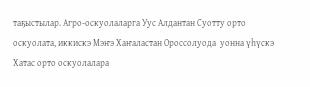таҕыстылар. Агро-оскуолаларга Уус Алдантан Суотту орто оскуолата, иккискэ Мэҥэ Хаҥаластан Ороссолуода  уонна үһүскэ Хатас орто оскуолалара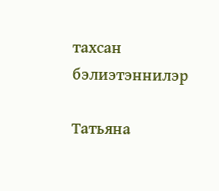тахсан  бэлиэтэннилэр

Татьяна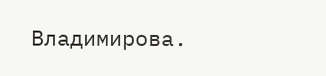Владимирова.